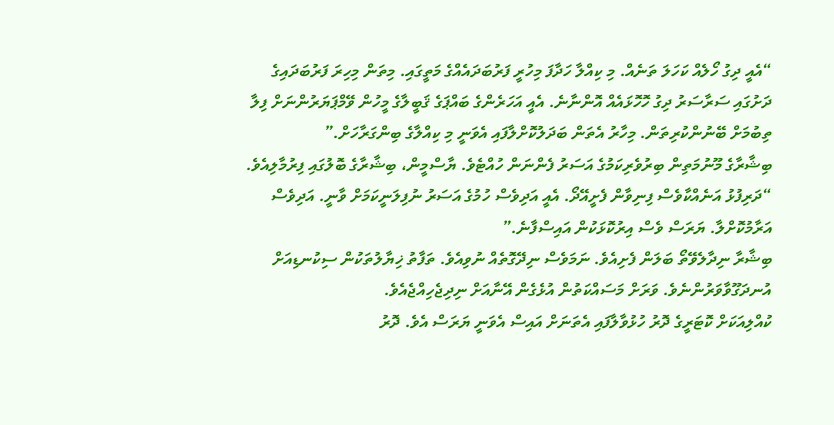“އެއީ ދިގު ހޯލެއް ކަހަލަ ތަނެއް. މި ކިއްލާ ހަދާފަ މިހުރީ ފަރުބަދައެއްގެ މަތީގައި. މިތަން މިހިރަ ފަރުބަދައިގެ ދަށުގައި ސަރާސަރު ދިގު ހޮހޮޅައެއް އޮންނާނެ. އެއީ އަހަރެންގެ ބައްޕަގެ ޤަބީލާގެ މީހުން ވޭމްޕަޔަރުންނަށް ފިލާ ތިބުމަށް ބޭނުންކުރިތަން. މިހާރު އެތަން ބަދަލުކޮށްލާފައި އެވަނީ މި ކިއްލާގެ ބިންގަރާހަށް.”
ބިޝާރާގެ މޫނުމަތިން ބިރުވެރިކަމުގެ އަސަރު ފެންނަން ހުއްޓެވެ. ޔާސްމީން، ބިޝާރާގެ ބޮލުގައި ފިރުމާލިއެވެ. “ދަރިފުޅު އަނެއްކާވެސް ފިނިވާން ފެށީއޭދޯ. އެއީ އަދިވެސް ހުމުގެ އަސަރު ނުފިލަނީކަމަށް ވާނީ. އަދިވެސް އަރާމުކޮށްލާ. ޔަރަސް ވެސް އިރުކޮޅަކުން އައިސްފާނެ.”
ބިޝާރާ ނިދާލެވޭތޯ ބަލަން ފެށިއެވެ. ނަމަވެސް ނިދޭގޮތެއް ނުވިއެވެ. ތަފާތު ޚިޔާލުތަކުން ސިކުނޑިއަށް އުނދަގޫވާވަރުންނެވެ. ވަރަށް މަސައްކަތުން އުޅެގެން އޭނާއަށް ނިދިޖެހިއްޖެއެވެ.
ކުއްލިއަކަށް ކޮޓަރީގެ ދޮރު ހުޅުވާލާފައި އެތަނަށް އައިސް އެވަނީ ޔަރަސް އެވެ. ދޮރު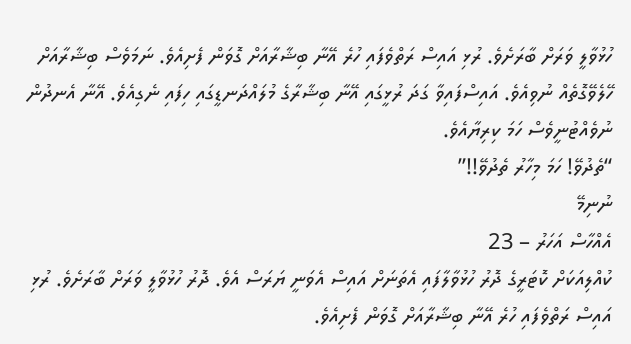ހުޅުވާލީ ވަރަށް ބާރަށެވެ. ރުޅި އައިސް ރަތްވެފައި ހުރެ އޭނާ ބިޝާރާއަށް ގޮވަން ފެށިއެވެ. ނަމަވެސް ބިޝާރާއަށް ހޭލެވޭގޮތެއް ނުވިއެވެ. އައިސްފައިވާ ގަދަ ރުޅީގައި އޭނާ ބިޝާރާގެ މުލައްދަނޑީގައި ހިފައި ނެގިއެވެ. އޭނާ އެނދުން ނުވެއްޓުނީވެސް ހަމަ ކިރިޔާއެވެ.
“ތެދުވޭ! ހަމަ މިހާރު ތެދުވޭ!!”
ނުނިމޭ
އެއްހާސް އަހަރު – 23
ކުއްލިއަކަށް ކޮޓަރީގެ ދޮރު ހުޅުވާލާފައި އެތަނަށް އައިސް އެވަނީ ޔަރަސް އެވެ. ދޮރު ހުޅުވާލީ ވަރަށް ބާރަށެވެ. ރުޅި އައިސް ރަތްވެފައި ހުރެ އޭނާ ބިޝާރާއަށް ގޮވަން ފެށިއެވެ.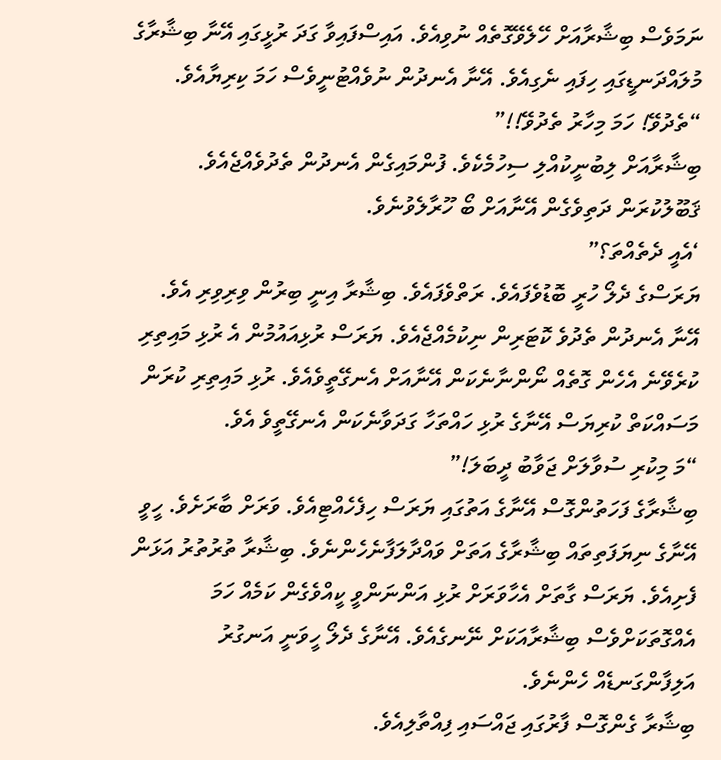ނަމަވެސް ބިޝާރާއަށް ހޭލެވޭގޮތެއް ނުވިއެވެ. އައިސްފައިވާ ގަދަ ރުޅީގައި އޭނާ ބިޝާރާގެ މުލައްދަނޑީގައި ހިފައި ނެގިއެވެ. އޭނާ އެނދުން ނުވެއްޓުނީވެސް ހަމަ ކިރިޔާއެވެ.
“ތެދުވޭ! ހަމަ މިހާރު ތެދުވޭ!!”
ބިޝާރާއަށް ލިބުނީކުއްލި ސިހުމެކެވެ. ފުންމައިގެން އެނދުން ތެދުވެއްޖެއެވެ. ޤަބޫލުކުރަން ދަތިވެގެން އޭނާއަށް ބޯ ހޫރާލެވުނެވެ.
‘އެއީ ދެތެއްތަ؟”
ޔަރަސްގެ ދެލޯ ހުރީ ބޮޑުވެފައެވެ. ރަތްވެފައެވެ. ބިޝާރާ އިނީ ބިރުން ވިރިވިރި އެވެ. އޭނާ އެނދުން ތެދުވެ ކޮޓަރިން ނިކުމެއްޖެއެވެ. ޔަރަސް ރުޅިއައުމުން އެ ރުޅި މައިތިރި ކުރެވޭނެ އެހެން ގޮތެއް ނޯންނާނެކަން އޭނާއަށް އެނގޭތީވެއެވެ. ރުޅި މައިތިރި ކުރަން މަސައްކަތް ކުރިޔަސް އޭނާގެ ރުޅި ހައްތަހާ ގަދަވާނެކަން އެނގޭތީވެ އެވެ.
“މަ މިކުރި ސުވާލަށް ޖަވާބު ދީބަލަ!”
ބިޝާރާގެ ފަހަތުންގޮސް އޭނާގެ އަތުގައި ޔަރަސް ހިފެހެއްޓިއެވެ. ވަރަށް ބާރަށެވެ. ހީވީ އޭނާގެ ނިޔަފަތިތައް ބިޝާރާގެ އަތަށް ވައްދާލަފާނެހެންނެވެ. ބިޝާރާ ތުރުތުރު އަޅަން ފެށިއެވެ. ޔަރަސް ގާތަށް އެހާވަރަށް ރުޅި އަންނަންވީ ކީއްވެގެން ކަމެއް ހަމަ އެއްގޮތަކަށްވެސް ބިޝާރާއަކަށް ނޭނގެއެވެ. އޭނާގެ ދެލޯ ހީވަނީ އަނގުރު އަލިފާންގަނޑެއް ހެންނެވެ.
ބިޝާރާ ގެންގޮސް ފާރުގައި ޖައްސައި ފިއްތާލިއެވެ.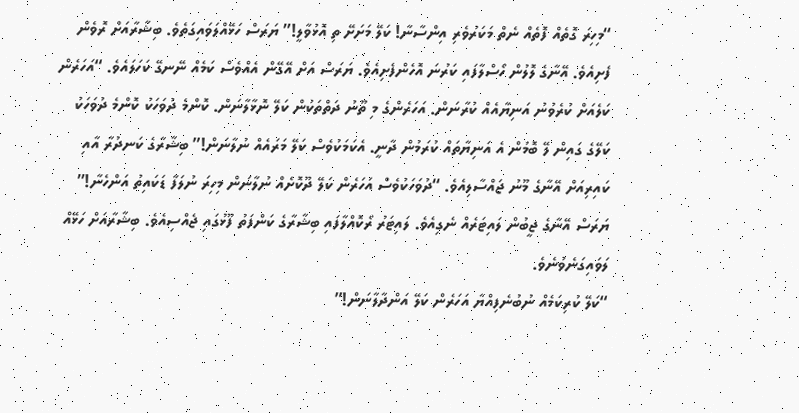“މިހިރަ ގޮތެއް ފޮތެއް ނެތް މަކަރުވެރި އިންސާނާ! ކަލޭ މަށަށޭ ތި އޮޅުވާލީ!” ޔަރަސް ހަޅޭއްލަވައިގަތެވެ. ބިޝާރާއަށް ރޮވެން ފެށިއެވެ. އޭނާގެ ލޮލުން ހޯސްލާފައި ކަރުނަ އޮހެންފެށިއެވެ. ޔަރަސް އަށް އޭގޭން އެއްވެސް ކަމެއް ނޭނގޭ ކަހަލައެވެ. “އަހަރެން ކަލެއަށް ކުރެވުނު އަނިޔާއެއް ކުރާނަން. އަހަރެންގެ މި ތޫނު ދަތްތަކުން ކަލޭ ނޮޅާލާނަން. ކޮންމެ ދުވަހަކު ކޮންމެ ދުވަހަކު ކަލޭގެ ގައިން ލޭ ބޮމުން އެ އަނިޔާތައް ކުރަމުން ދާނީ. އެކަމަކުވެސް ކަލޭ މަރައެއް ނުލާނަން!” ބިޝާރާގެ ކަނދުރާ އާއި ކައިރިއަށް އޭނާގެ މޫނު ޖައްސާލިއެވެ. “ދުވަހަކުވެސް އަހަރެން ކަލޭ ދޫކޮށެއް ނުލާނަން މިހިރަ ނުލަފާ ޑަކައިތު އަންހެނާ!”
ޔަރަސް އޭނާގެ ޖީބުން ލައިޓަރެއް ނެގިއެވެ. ލައިޓަރު ރޯކޮއްލާފައި ބިޝާރާގެ ކަންފަތު ފޫޅުގައި ޖެއްސިއެވެ. ބިޝާރާއަށް ހަޅޭއް ލަވައިގަނެވުނެވެ.
“ކަލޭ ކުރިކަމެއް ނުބުނެފިއްޔާ އަހަރެން ކަލޭ އަންދާލާނަން!”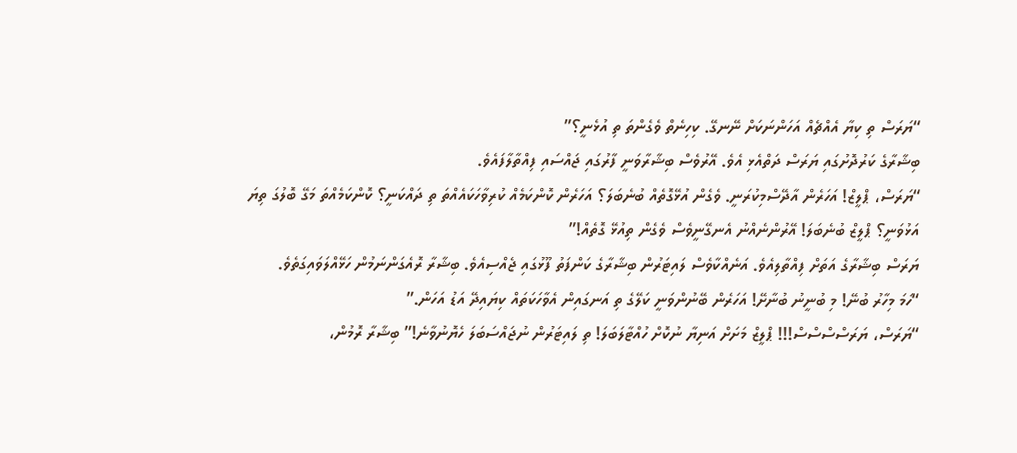“ޔަރަސް ތި ކިޔާ އެއްޗެއް އަހަންނަކަށް ނޭނގޭ. ކިހިނެތް ވެގެންތަ ތި އުޅެނީ؟”
ބިޝާރާގެ ކަރުދޮށުގައި ޔަރަސް ދަތްއެޅި އެވެ. އޭރުވެސް ބިޝާރާވަނީ ފާރުގައި ޖައްސައި ފިއްތާލާފައެވެ.
“ޔަރަސް، ޕްލީޒް! އަހަރެން އާދޭސްމިކުރަނީ. ވެގެން އުޅޭގޮތެއް ބުނެބަލަ؟ އަހަރެން ކޮންކަމެއް ކުރިވާހަކައެއްތަ ތި ދައްކަނީ؟ ކޮންކަމެއްތަ މަގޭ ބޮލުގަ ތިޔަ އަޅުވަނީ؟ ޕްލީޒް ބުނެބަލަ! އޭރުންނެއްނު އެނގޭނީވެސް ވެގެން ތިއުޅޭ ގޮތެއް!”
ޔަރަސް ބިޝާރާގެ އަތަށް ފިއްތާލިއެވެ. އަނެއްކާވެސް ލައިޓަރުން ބިޝާރާގެ ކަންފަތު ފޫޅުގައި ޖެއްސިއެވެ. ބިޝާރާ ރޮއެގަންނަމުން ހަޅޭއްލަވައިގަތެވެ.
“ހަމަ މިހާރު ބުނޭ! މި ބުނީނު ބުނާށޭ! އަހަރެން ބޭނުންވަނީ ކަލޭގެ ތި އަނގައިން އެވާހަކަތައް ކިޔައިދޭ އަޑު އަހަން.”
“ޔަރަސް، ޔަރަސްސްސްސް!!! ޕްލީޒް މަށަށް އަނިޔާ ނުކޮށް ހުއްޓާލަބަލަ! ތި ލައިޓަރުން ނުޖައްސަބަލަ ހެޔޮނުވާނެ!” ބިޝާރާ ރޮމުން،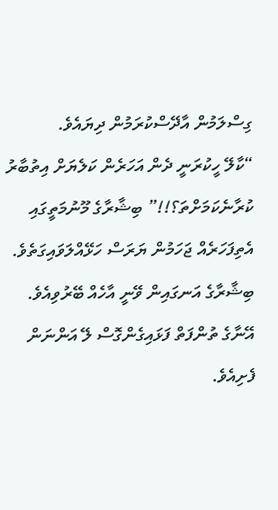ގިސްލަމުން އާދޭސްކުރަމުން ދިޔައެވެ.
“ކާލޭ ހީކުރަނީ ދެން އަހަރެން ކަލެޔަށް އިތުބާރު ކުރާނެކަމަށްތަ؟!!” ބިޝާރާގެ މޫނުމަތީގައި އެތިފަހަރެއް ޖަހަމުން ޔަރަސް ހަޅޭއްލަވައިގަތެވެ. ބިޝާރާގެ އަނގައިން ވޭނީ އާހެއް ބޭރުވިއެވެ. އޭނާގެ ތުންފަތް ފަޅައިގެންގޮސް ލޭ އަންނަން ފެށިއެވެ.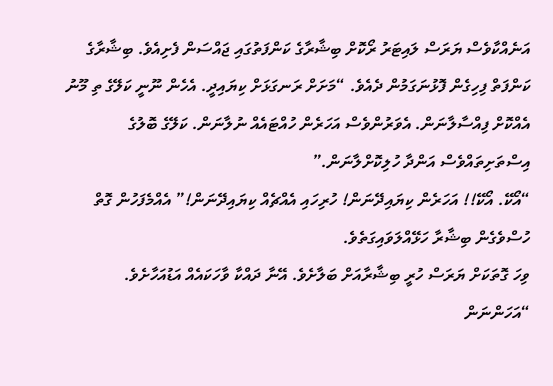އަނެއްކާވެސް ޔަރަސް ލައިޓަރު ރޯކޮށް ބިޝާރާގެ ކަންފަތުގައި ޖައްސަން ފެށިއެވެ. ބިޝާރާގެ ކަންފަތް ފިހިގެން ފޮޅުނަގަމުން ދެއެވެ. “މަށަށް ރަނގަޅަށް ކިޔައިދީ. އެހެން ނޫނީ ކަލޭގެ ތި މޫނު އެއްކޮށް ފިއްސާލާނަން. އެވަރުންވެސް އަހަރެން ހުއްޓައެއް ނުލާނަން. ކަލޭގެ ބޮލުގެ އިސްތަށިތައްވެސް އަންދާ ހުލިކޮށްލާނަން.”
“އޯކޭ. އޯކޭ!! އަހަރެން ކިޔައިދޭނަން! ހުރިހައި އެއްޗެއް ކިޔައިދޭނަން!” އެއްމެފަހުން ގޮތް ހުސްވެގެން ބިޝާރާ ހަޅޭއްލަވައިގަތެވެ.
ވިހަ ގޮތަކަށް ޔަރަސް ހުރީ ބިޝާރާއަށް ބަލާށެވެ. އޭނާ ދައްކާ ވާހަކައެއް އަޑުއަހާށެވެ.
“އަހަންނަން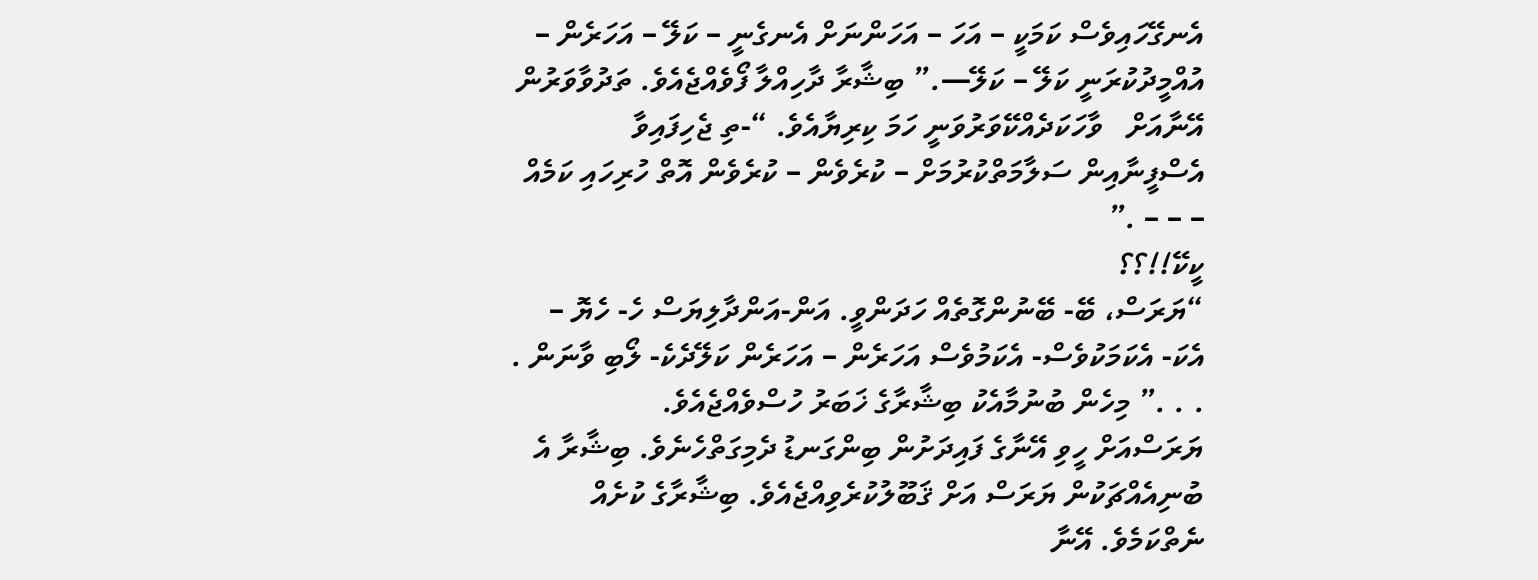އެނގޭހައިވެސް ކަމަކީ – އަހަ – އަހަންނަށް އެނގެނީ – ކަލޭ – އަހަރެން – އުއްމީދުކުރަނީ ކަލޭ – ކަލޭ—.” ބިޝާރާ ދާހިއްލާ ފޯވެއްޖެއެވެ. ތަދުވާވަރުން އޭނާއަށް   ވާހަކަދެއްކޭވަރުވަނީ ހަމަ ކިރިޔާއެވެ. “-ތި ޖެހިފައިވާ އެސްފީނާއިން ސަލާމަތްކުރުމަށް – ކުރެވެން – ކުރެވެން އޮތް ހުރިހައި ކަމެއް – – – .”
ކީކޭ!!؟؟
“ޔަރަސް، ބޭ- ބޭނުންގޮތެއް ހަދަންވީ. އަން-އަންދާލިޔަސް ހެ- ހެޔޮ – އެކަ- އެކަމަކުވެސް- އެކަމުވެސް އަހަރެން – އަހަރެން ކަލޭދެކެ- ލޯބި ވާނަން . . . .” މިހެން ބުނުމާއެކު ބިޝާރާގެ ޚަބަރު ހުސްވެއްޖެއެވެ.
ޔަރަސްއަށް ހީވި އޭނާގެ ފައިދަށުން ބިންގަނޑު ދެމިގަތްހެނެވެ. ބިޝާރާ އެ ބުނިއެއްޗަކުން ޔަރަސް އަށް ޤަބޫލުކުރެވިއްޖެއެވެ. ބިޝާރާގެ ކުށެއް ނެތްކަމެވެ. އޭނާ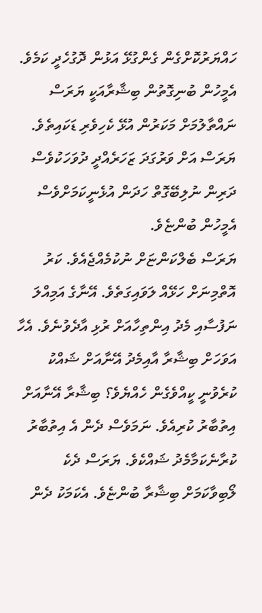ހައްޔަރުކޮށްގެން ގެންގުޅޭ އަޅުން ދޮގުހެދީ ކަމެވެ. އެމީހުން ބުނިގޮތުން ބިޝާރާއަކީ ޔަރަސް ނައްތާލުމަށް މަކަރުން އުޅޭ ކެހިވެރި ޑަކައިތެވެ. ޔަރަސް އަށް ވަރުގަދަ ޒަހަރެއްދީ ދުވަހަކުވެސް ދަރިން ނުލިބޭގޮތް ހަދަން އުޅެނީކަމަށްވެސް އެމީހުން ބުންޏެވެ.
ޔަރަސް ބެލްކަންޏަށް ނުކުމެއްޖެއެވެ. ކަރު އޮތްމިނަށް ހަޅޭއް ލަވައިގަތެވެ. އޭނާގެ އަމިއްލަ ނަފުސާއި މެދު އިންތިހާއަށް ރުޅި އާދެވުނެވެ. އެހާ އަވަހަށް ބިޝާރާ އާއިމެދު އޭނާއަށް ޝައްކު ކުރެވުނީ ކީއްވެގެން ހެއްޔެވެ؟ ބިޝާރާ އޭނާއަށް އިތުބާރު ކުރިއެވެ. ނަމަވެސް ދެން އެ އިތުބާރު ކުރާނެކަމާމެދު ޝައްކެވެ. ޔަރަސް ދެކެ ލޯބިވާކަމަށް ބިޝާރާ ބުންޏެވެ. އެކަމަކު ދެން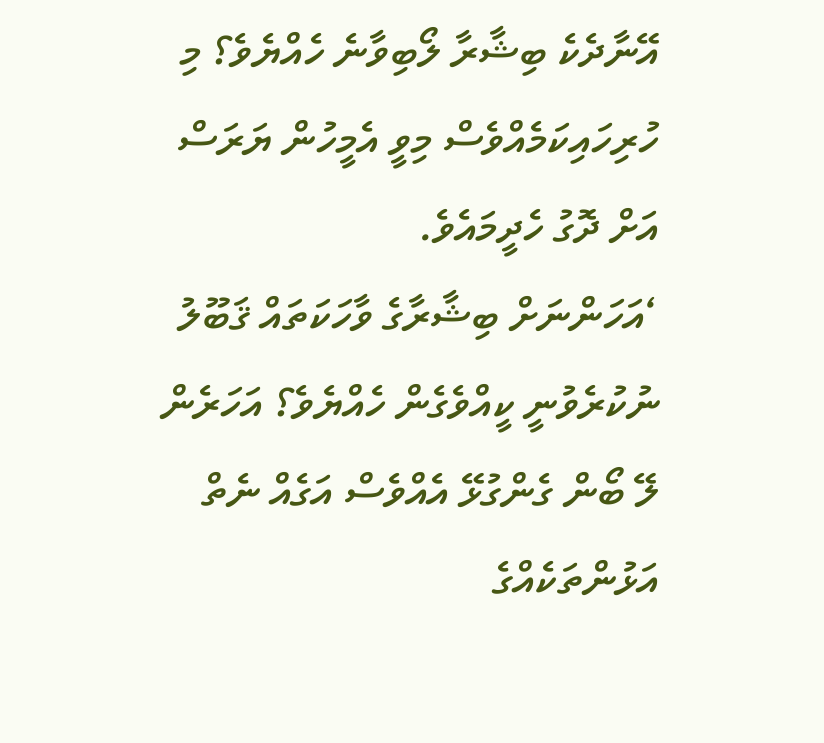އޭނާދެކެ ބިޝާރާ ލޯބިވާނެ ހެއްޔެވެ؟ މި ހުރިހައިކަމެއްވެސް މިވީ އެމީހުން ޔަރަސް އަށް ދޮގު ހެދީމައެވެ.
‘އަހަންނަށް ބިޝާރާގެ ވާހަކަތައް ޤަބޫލު ނުކުރެވުނީ ކީއްވެގެން ހެއްޔެވެ؟ އަހަރެން ލޭ ބޯން ގެންގުޅޭ އެއްވެސް އަގެއް ނެތް އަޅުންތަކެއްގެ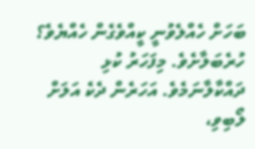ބަހަށް ހެއްލެވުނީ ކީއްވެގެން ހެއްޔެވެ؟ ހުރެބަލާށެވެ. މިފަހަރު ކުޅި ދައްކާލާނަމެވެ. އަހަރެން ދެކެ އަލަށް ލޯބިވި،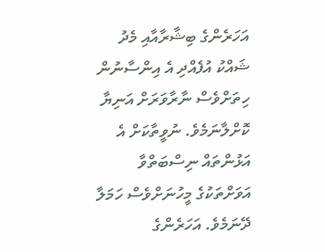އަހަރެންގެ ބިޝާރާއާއި މެދު ޝައްކު އުފެއްދި އެ އިންސާނުން ހިތަށްވެސް ނާރާވަރަށް އަނިޔާ ކޮށްލާނަމެވެ. ނުވީތާކަށް އެ އަޅުންތައް ނިސްބަތްވާ އަވަށްތަކުގެ މީހުނަށްވެސް ހަމަލާ ދޭނަމެވެ. އަހަރެންގެ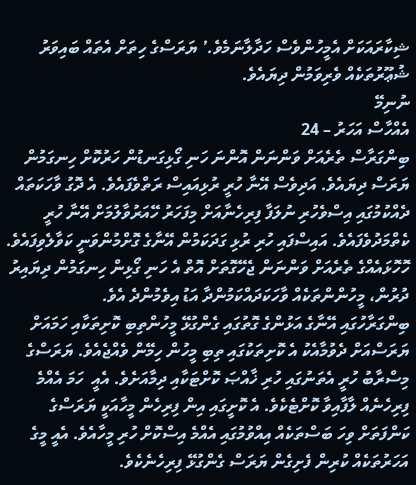ޝިކާރައަކަށް އެމީހުންވެސް ހަދާލާނަމެވެ.’ ޔަރަސްގެ ހިތަށް އެތައް ބައިވަރު ޝުޢޫރުތަކެއް ވެރިވަމުން ދިޔައެވެ.
ނުނިމޭ
އެއްހާސް އަހަރު – 24
ބިންގަރާސް ތެރެއަށް ވަންނަން އޮންނަ ހަނި ގޯޅިގަނޑުން ހަރުކޮށް ހިނގަމުން ޔަރަސް ދިޔައެވެ. އަދިވެސް އޭނާ ހުރީ ރުޅިއައިސް ރަތްވެފައެވެ. އެ ދޮގު ވާހަކަތައް ދެއްކުމުގައި އިސްވެހުރި ނުލަފާ ފިރިހެނާއަށް މިފަހަރު ހޭއަރުވާލުމަށް އޭނާ ހުރީ ކެތްމަދުވެފައެވެ. އައިސްފައި ހުރި ރުޅި ގަދަކަމުން އޭނާގެ ގޮށްމުންވަނީ ކަވާލެވިފައެވެ. ހޮހޮޅައެއްގެ ތެރެއަށް ވަންނަން ޖެހޭގޮތަށް އޮތް އެ ހަނި ގޯޅިން ހިނގަމުން ދިޔައިރު ދުރުން، މީހުންންތަކެއް ވާހަކަދައްކަމުންދާ އަޑު އިވެމުންދެ އެވެ.
ބިންގަރާހުގައި އޭނާގެ އަޅުންގެ ގޮތުގައި ގެންގުޅޭ މީހުންތިބި ކޮށިތަކާއި ހަމައަށް ޔަރަސްއަށް ދެވުމާއެކު އެ ކޮށިތަކުގައި ތިބި މީހުން ހިމޭން ވެއްޖެއެވެ. ޔަރަސްގެ މިސްރާބު ހުރީ އެތަނުގައި ހުރި ޚާއްޞަ ކޮށްޓަކާއި ދިމާއަށެވެ. އެއީ  ހަމަ އެއްމެ ފިރިހެނެއް ލާފާއިވާ ކޮށްޓެކެވެ. އެ ކޮށީގައި އިން ފިރިހެން މީހާއަކީ ޔަރަސްގެ ކަންފަތަށް ވިހަ ބަސްތަކެއް އިއްވުމުގައި އެއްމެ އިސްކޮށް ހުރި މީހާއެވެ. އެއީ މީގެ އަހަރުތަކެއް ކުރިން ފެށިގެން ޔަރަސް ގެންގުޅޭ ފިރިހެނެކެވެ.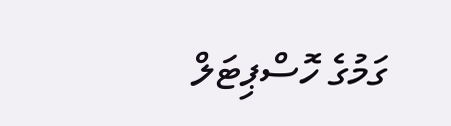ގަމުގެ ހޮސްޕިޓަލް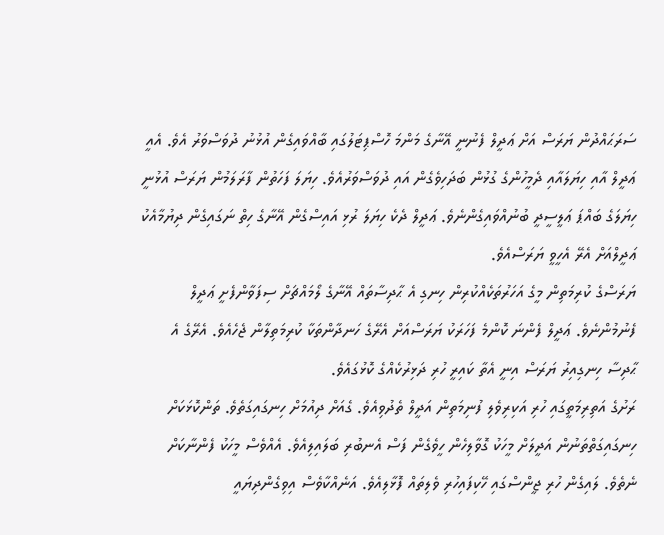ސަރަޙައްދުން ޔަރަސް އަށް ޢަދީލް ފެނުނީ އޭނާގެ މަންމަ ހޮސްޕިޓަލުގައި ބާއްވައިގެން އުޅުނު ދުވަސްވަރު އެވެ. އެއީ ޢަދީލް އާއި ހިޔަލައާއި ދެމީހުންގެ ގުޅުން ބަދަހިވެގެން އައި ދުވަސްވަރުއެވެ. ހިޔަލަ ފަހަތުން ފާރަލަމުން ޔަރަސް އުޅުނީ ހިޔަލަގެ ބައްޕަ ޢަލީސީދީ ބުނުއްވައިގެންނެވެ. ޢަދީލް ދެކެ ހިޔަލަ ރުޅި އައިސްގެން އޭނާގެ ހިތް ނަގައިގެން ދިޔުމާއެކު ޢަދީލްއަށް އެރޭ އެހީވީ ޔަރަސްއެވެ.
ޔަރަސްގެ ކުރިމަތިން މީގެ އަހަރުތަކެއްކުރިން ހިނގި އެ ޙާދިސާތައް އޭނާގެ ލޯމައްޗަށް ސިފަވާންފެށީ ޢަދީލް ފެނުމުންނެވެ. ޢަދީލް ފެންނަ ކޮންމެ ފަހަރަކު ޔަރަސްއަށް އެރޭގެ ހަނދާންތަކާ ކުރިމަތިލާން ޖެހެއެވެ. އެރޭގެ އެ ޙާދިސާ ހިނގިއިރު ޔަރަސް އިނީ އެތާ ކައިރީ ހުރި ދަޅިރުކެއްގެ ކޮޅުގައެވެ.
ރަށުގެ އަތިރިމަތީގައި ހުރި އަކިރިވެލި ފުނިމަތިން އަދީލް ތެދުވިއެވެ. ގެއަށް ދިއުމަށް ހިނގައިގަތެވެ. ތަންކޮޅަކަށް ހިނގައިގަތްތަނުން އަދީލަށް މީހަކު ގޮވާލިހެން ހީވެގެން ފަސް އެނބުރި ބަލައިލިއެވެ. އެއްވެސް މީހަކު ފެންނާކަށް ނެތެވެ. ލައިގެން ހުރި ޖީންސްގައި ހޭކިފައިހުރި ވެލިތައް ފޮޅާލިއެވެ. އަނެއްކާވެސް އިވިގެންދިޔައީ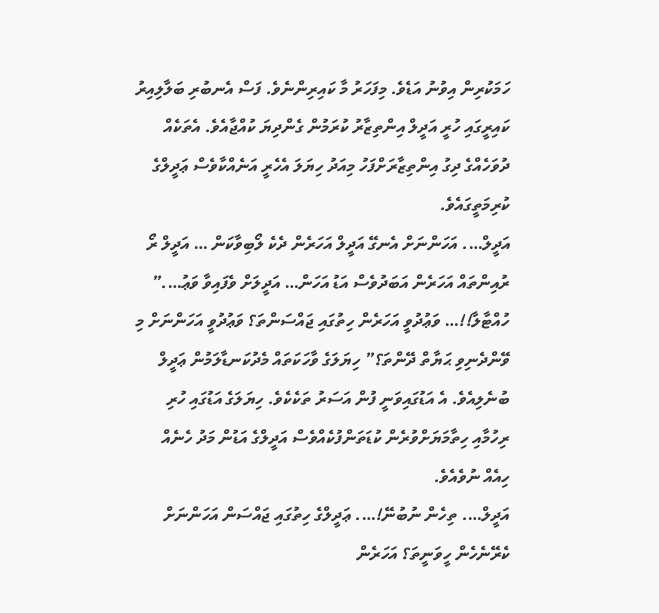ހަމަކުރިން އިވުނު އަޑެވެ. މިފަހަރު މާ ކައިރިންނެވެ. ފަސް އެނބުރި ބަލާލިއިރު ކައިރީގައި ހުރީ އަދީލް އިންތިޒާރު ކުރަމުން ގެންދިޔަ ކުއްޖާއެވެ. އެތަކެއް ދުވަހެއްގެ ދިގު އިންތިޒާރަށްފަހު މިއަދު ހިޔަލަ އެހެރީ އަނެއްކާވެސް ޢަދީލްގެ ކުރިމަތީގައެވެ.
އަދީލް…. އަހަންނަށް އެނގޭ އަދީލް އަހަރެން ދެކެ ލޯބިވާކަން … އަދީލް ރޯ ރުއިންތައް އަހަރެން އަބަދުވެސް އަޑު އަހަން… އަދީލަށް ވެފައިވާ ވަޢު….”
ހުއްޓާލާ!!… ވަޢުދުވީ އަހަރެން ހިތުގައި ޖައްސަންތަ؟ ވަޢުދުވީ އަހަންނަށް މި ވޭންދެނިވި ޙަޔާތް ދޭންތަ؟” ހިޔަލަގެ ވާހަކަތައް މެދުކަނޑާލަމުން ޢަދީލް ބުނެލިއެވެ. އެ އަޑުގައިވަނީ ފުން އަސަރު ތަކެކެވެ. ހިޔަލަގެ އަޑުގައި ހުރި ރިހުމާއި ހިތާމަޔަށްވުރެން ކުޑަތަންފުކެއްވެސް އަދީލްގެ އަޑުން މަދު ހެނެއް ހިއެއް ނުވެއެވެ.
އަދީލް…. ތިހެން ނުބުނޭ!…. ޢަދީލްގެ ހިތުގައި ޖައްސަން އަހަންނަށް ކެރޭނެހެން ހީވަނީތަ؟ އަހަރެން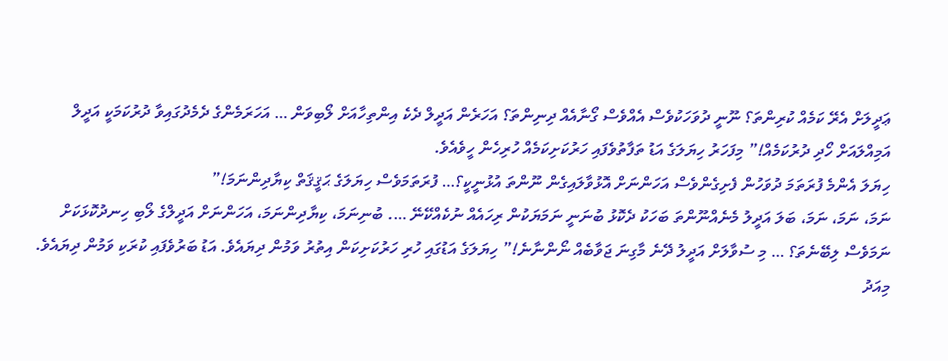ޢަދީލަށް އެރޭ ކަމެއް ކުރިންތަ؟ ނޫނީ ދުވަހަކުވެސް އެއްވެސް ގޯނާއެއް ދިނިންތަ؟ އަހަރެން އަދީލް ދެކެ އިންތިހާއަށް ލޯބިވަން … އަހަރަމެންގެ ދެމެދުގައިވާ ދުރުކަމަކީ އަދީލް އަމިއްލައަށް ހޯދި ދުރުކަމެއް!” މިފަހަރު ހިޔަލަގެ އަޑު ތަފާތުވެފައި ހަރުކަށިކަމެއް ހުރިހެން ހީވެއެވެ.
ހިޔަލަ އެންމެ ފުރަތަމަ ދުވަހުން ފެށިގެންވެސް އަހަންނަށް އޮޅުވާލައިގެން ނޫންތަ އުޅުނީކީ؟… ފުރަތަމަވެސް ހިޔަލަގެ ޙަޤީޤަތް ކިޔާދިންނަމަ!”
ނަމަ، ނަމަ، ނަމަ، ބަލަ އަދީލު މެނެއްނޫންތަ ބަހަކު ދެކޮޅު ބުނަނީ ނަމަޔަކުން ރިހައެއް ނުކެއްކޭނޭ …. ބުނިނަމަ، ކިޔާދިންނަމަ، އަހަންނަށް އަދީލްގެ ލޯބި ހިނދުކޮޅަކަށް ނަމަވެސް ލިބޭނެތަ؟ … މި ސުވާލަށް އަދީލު ދޭނެ މާގިނަ ޖަވާބެއް ނޯންނާނެ!” ހިޔަލަގެ އަޑުގައި ހުރި ހަރުކަށިކަން އިތުރު ވަމުން ދިޔައެވެ. އަޑު ބަރުވެފައި ކުރަކި ވަމުން ދިޔައެވެ.
މިއަދު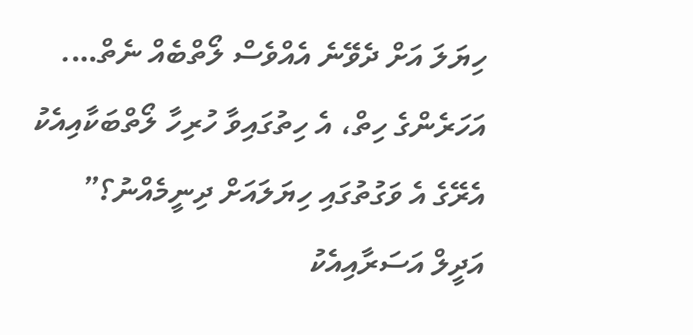ހިޔަލަ އަށް ދެވޭނެ އެއްވެސް ލޯތްބެއް ނެތް…. އަހަރެންގެ ހިތް، އެ ހިތުގައިވާ ހުރިހާ ލޯތްބަކާއިއެކު އެރޭގެ އެ ވަގުތުގައި ހިޔަލައަށް ދިނީމެއްނު؟” އަދީލް އަސަރާއިއެކު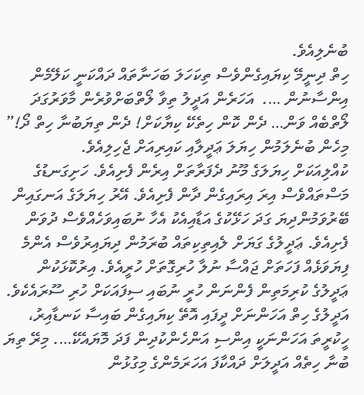ބުނެލިއެވެ.
ހިތް ދިނީމޭ ކިޔައިގެންވެސް ތިކަހަލަ ބަހަނާތައް ދައްކަނީ ކަލޭމެން އިންސާނުން ….  އަހަރެން އަދީލު ތިވާ ލޯތްބަށްވުރެން މާވަރުގަދަ ލޯތްބެއް ވަން… ދެން ކޮން ހިތެކޭ ކިޔާކަށް! ދެން ތިޔަބުނާ ހިތް ދޯ!” މިހެން ބުނެލަމުން ހިޔަލަ ޢަދީލާއި ކައިރިއަށް ޖެހިލިއެވެ.
ކުއްލިއަކަށް ހިޔަލަގެ މޫނު ދެފަރާތަށް އިރެން ފެށިއެވެ. ހަށިގަނޑުގެ މަސްތައްވެސް އިރަ އިރައިގެން ދާން ފެށިއެވެ. އޭރު ހިޔަލަގެ އަނގައިން ބޭރުވަމުންދިޔަ ގަދަ ހަޅޭކުގެ އަޑާއިއެކު އެހާ ނުބައިވަހެއްވެސް ދުވަން ފެށިއެވެ. ޢަދީލުގެ ގަޔަށް ލެއިތިކިތައް ބުރަމުން ދިޔައިރުވެސް އެންމެ ފިޔަވަޅެއް ފަހަތަށް ޖައްސާ ނުލާ ހުރިގޮތަށް ހުރީއެވެ. އިރުކޮޅަކުން ޢަދީލުގެ ކުރިމަތިން ފެންނަން ހުރީ ނުބައި ސިފައަކަށް ހުރި ސޫރައެކެވެ.
އަދީލުގެ ހިތް އަހަންނަށް ދީފައި އޮތޭ ކިޔައިގެން ބައިސާ ކަނޑާއިރު، ހީކުރީތަ އަހަންނަކީ އިންސި އަންހެންކުދިން ފަދަ މޮޔައެކޭ…. މިރޭ ތިޔަ ބުނާ ހިތެއް އަދީލަށް ދައްކާފަ އަހަރަމެންގެ މިގުޅުން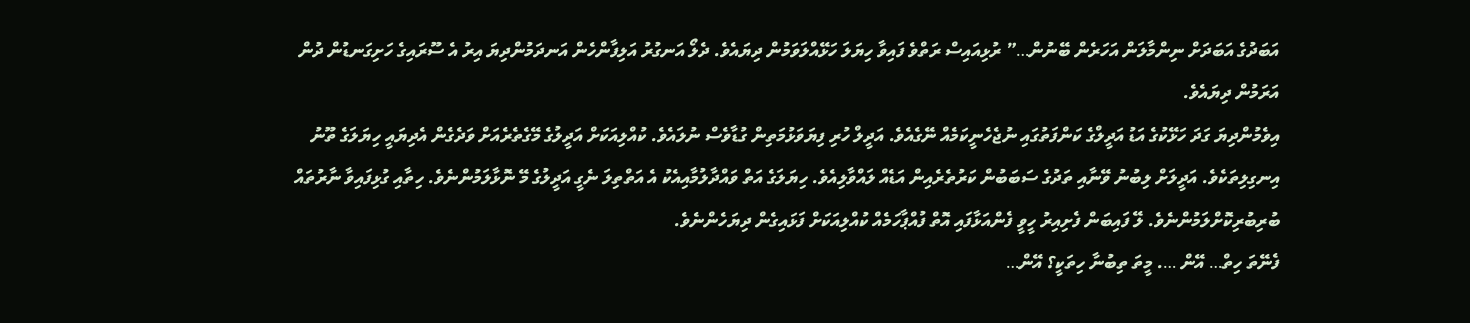އަބަދުގެ އަބަދަށް ނިންމާލަން އަހަރެން ބޭނުން…” ރުޅިއައިސް ރަތްވެ ފައިވާ ހިޔަލަ ހަޅޭއްލަވަމުން ދިޔައެވެ. ދެލޯ އަނގުރު އަލިފާންހެން އަނދަމުންދިޔަ އިރު އެ ސޫރައިގެ ހަށިގަނޑުން ދުން އަރަމުން ދިޔައެވެ.
އިވެމުންދިޔަ ގަދަ ހަޅޭކުގެ އަޑު އަދީލްގެ ކަންފަތުގައި ނުޖެހެނީކަމެއް ނޭގެއެވެ. އަދީލް ހުރި ފިޔަވަޅުމަތިން ގުޑާވެސް ނުލައެވެ. ކުއްލިއަކަށް އަދީލުގެ މޭގެތެރެއަށް ވަދެގެން އެދިޔައީ ހިޔަލަގެ ތޫނު އިނގިލިތަކެވެ. އަދީލަށް ލިބުނު ވޭނާއި ތަދުގެ ސަބަބުން ކަރުތެރެއިން އަޑެއް ލައްވާލިއެވެ. ހިޔަލަގެ އަތް ވައްދާލުމާއިއެކު އެ އަތްތިލަ ނެގީ އަދީލުގެ މޭ ނޮޅާލަމުންނެވެ. ހިތާއި ގުޅިފައިވާ ނާރުތައް ބުރިބުރިކޮށްލަމުންނެވެ. ލޭ ފައިބަން ފެށިއިރު ހީވީ ފެންއަޅާފައި އޮތް ފުއްޕާހަމެއް ކުއްލިއަކަށް ފަޅައިގެން ދިޔަހެންނެވެ.
ފެނޭތަ ހިތް… އޭން …. މީތަ ތިބުނާ ހިތަކީ؟ އޭން…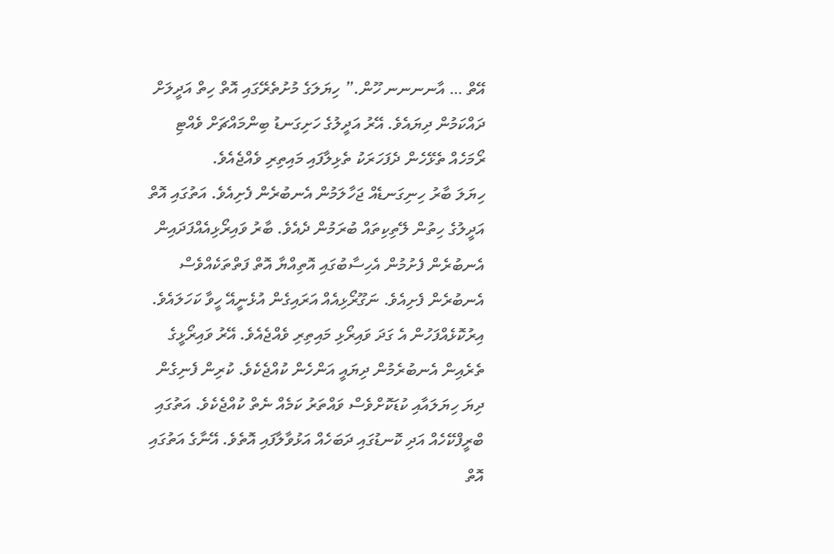އޭތް … އާނނނނ ހޫން.” ހިޔަލަގެ މުށުތެރޭގައި އޮތް ހިތް އަދީލަށް ދައްކަމުން ދިޔައެވެ. އޭރު އަދީލުގެ ހަށިގަނޑު ބިންމައްޗަށް ވެއްޓި ރޯމަހެއް ތެޅޭހެން ދެފަހަރަކު ތެޅިލާފައި މައިތިރި ވެއްޖެއެވެ.
ހިޔަލަ ބާރު ހިނިގަނޑެއް ޖަހާލަމުން އެނބުރެން ފެށިއެވެ. އަތުގައި އޮތް އަދީލުގެ ހިތުން ލޭތިކިތައް ބުރަމުން ދެއެވެ. ބާރު ވައިރޯޅިއެއްފަދައިން އެނބުރެން ފެށުމުން އެހިސާބުގައި އޮތިއްޔާ އޮތް ފަތްތަކެއްވެސް އެނބުރެން ފެށިއެވެ. ނަގޫރޯޅިއެއް އަރައިގެން އުޅެނީއޭ ހީވާ ކަހަލައެވެ. އިރުކޮޅެއްފަހުން އެ ގަދަ ވައިރޯޅި މައިތިރި ވެއްޖެއެވެ. އޭރު ވައިރޯޅީގެ ތެރެއިން އެނބުރެމުން ދިޔައީ އަންހެން ކުއްޖެކެވެ. ކުރިން ފެނިގެން ދިޔަ ހިޔަލައާއި ކުޑަކޮށްވެސް ވައްތަރު ކަމެއް ނެތް ކުއްޖެކެވެ. އަތުގައި ބްރީފްކޭހެއް އަދި ކޮނޑުގައި ދަބަހެއް އަޅުވާލާފައި އޮތެވެ. އޭނާގެ އަތުގައި އޮތް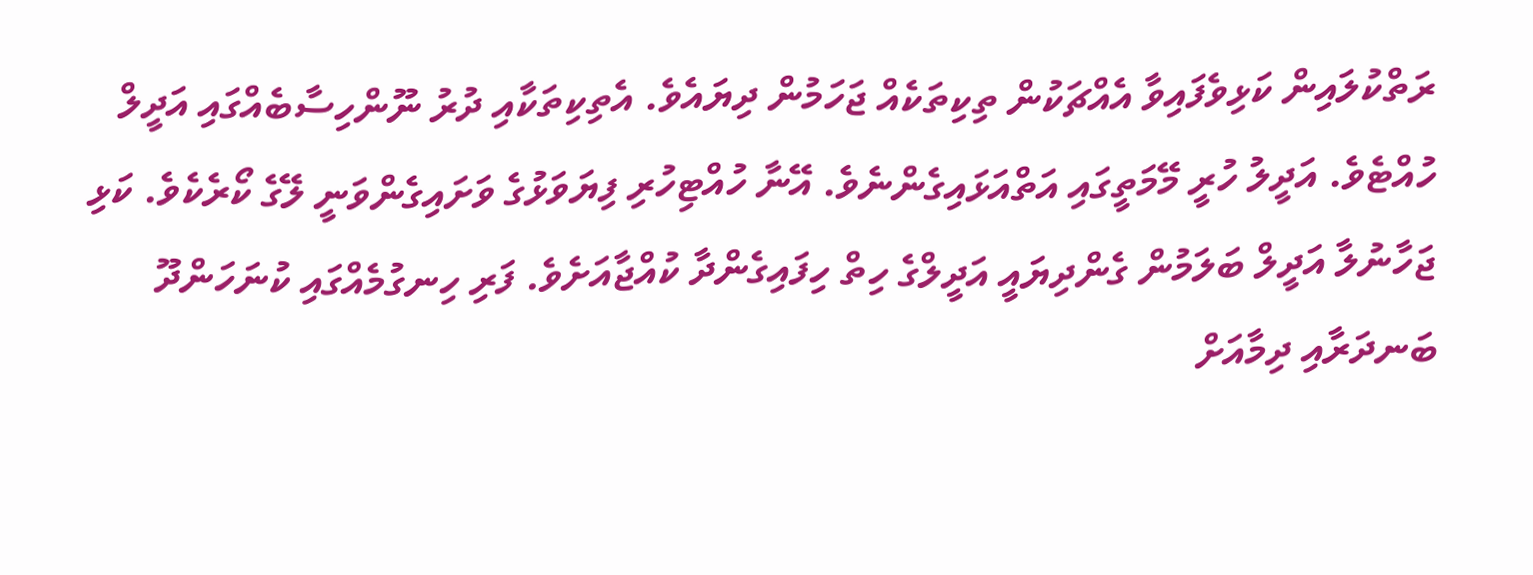ރަތްކުލައިން ކަޅިވެފައިވާ އެއްޗަކުން ތިކިތަކެއް ޖަހަމުން ދިޔައެވެ. އެތިކިތަކާއި ދުރު ނޫންހިސާބެއްގައި އަދީލް ހުއްޓެވެ. އަދީލު ހުރީ މޭމަތީގައި އަތްއަޅައިގެންނެވެ. އޭނާ ހުއްޓިހުރި ފިޔަވަޅުގެ ވަށައިގެންވަނީ ލޭގެ ކޯރެކެވެ. ކަޅި ޖަހާނުލާ އަދީލް ބަލަމުން ގެންދިޔައީ އަދީލްގެ ހިތް ހިފައިގެންދާ ކުއްޖާއަށެވެ. ފަރި ހިނގުމެއްގައި ކުނަހަންދޫ ބަނދަރާއި ދިމާއަށް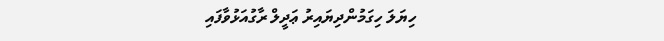ހިޔަލަ ހިގަމުންދިޔައިރު ޢަދީލް ރާގުއަޅުވާފައި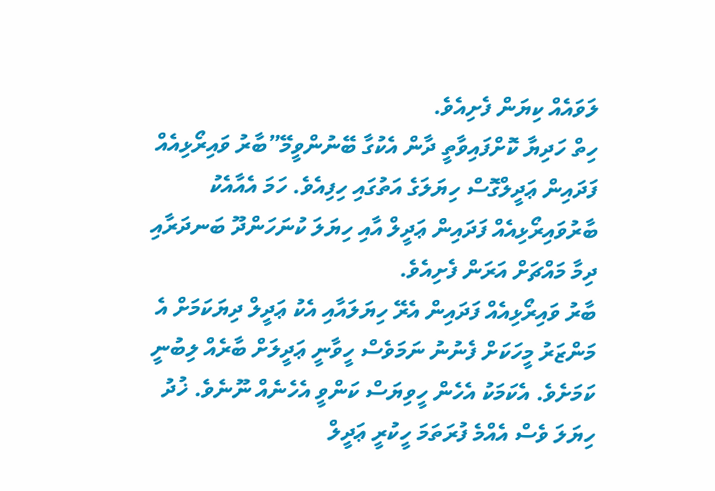ލަވައެއް ކިޔަން ފެށިއެވެ.
ހިތް ހަދިޔާ ކޮށްފައިވާތީ ދާން އެކުގާ ބޭނުންވީމޭ”ބާރު ވައިރޯޅިއެއް ފަދައިން ޢަދީލްގޮސް ހިޔަލަގެ އަތުގައި ހިފިއެވެ. ހަމަ އެއާއެކު ބާރުވައިރޯޅިއެއް ފަދައިން ޢަދީލް އާއި ހިޔަލަ ކުނަހަންދޫ ބަނދަރާއި ދިމާ މައްޗަށް އަރަން ފެށިއެވެ.
ބާރު ވައިރޯޅިއެއް ފަދައިން އެރޭ ހިޔަލައާއި އެކު ޢަދީލް ދިޔަކަމަށް އެ މަންޒަރު މީހަކަށް ފެނުނު ނަމަވެސް ހީވާނީ ޢަދީލަށް ބާރެއް ލިބުނީ ކަމަށެވެ. އެކަމަކު އެހެން ހީވިޔަސް ކަންވީ އެހެނެއް ނޫނެވެ. ޚުދު ހިޔަލަ ވެސް އެއްމެ ފުރަތަމަ ހީކުރީ ޢަދީލް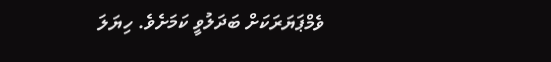ވެމްޕަޔަރަކަށް ބަދަލުވީ ކަމަށެވެ. ހިޔަލަ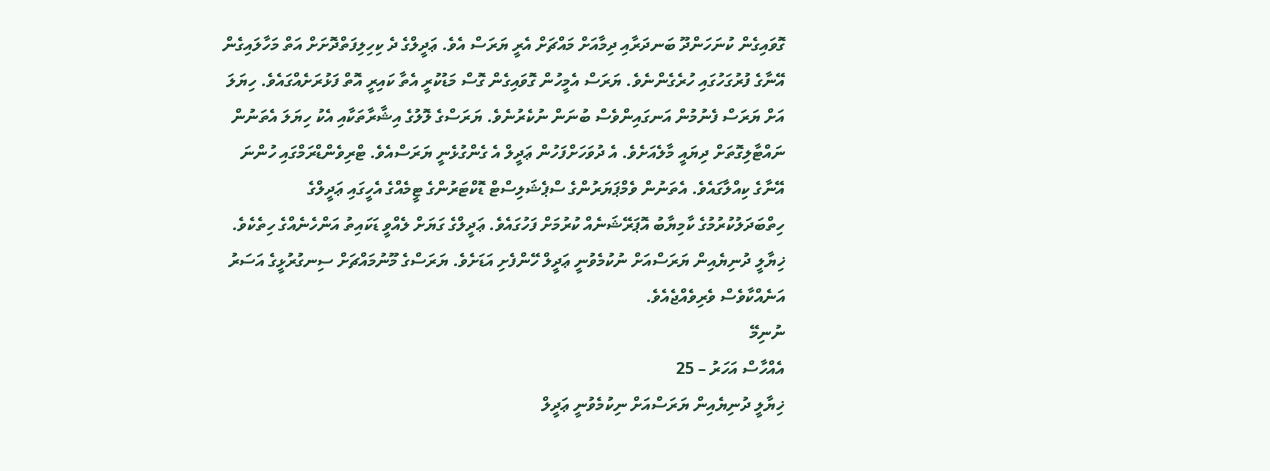ގޮވައިގެން ކުނަހަންދޫ ބަނދަރާއި ދިމާއަށް މައްޗަށް އެރީ ޔަރަސް އެވެ. ޢަދީލްގެ ދެ ކިހިލިފަތްދޮށަށް އަތް މަހާލައިގެން އޭނާގެ ފުރުގަހުގައި ހުރެގެންނެވެ. ޔަރަސް އެމީހުން ގޮވައިގެން ގޮސް މަޑުކުރީ އެތާ ކައިރީ އޮތް ފަޅުރަށެއްގައެވެ. ހިޔަލަ އަށް ޔަރަސް ފެނުމުން އަނގައިންވެސް ބުނަން ނުކެރުނެވެ. ޔަރަސްގެ ލޮލުގެ އިޝާރާތަކާއި އެކު ހިޔަލަ އެތަނުން ނައްޓާލިގޮތަށް ދިޔައީ މާލެއަށެވެ. އެ ދުވަހަށްފަހުން ޢަދީލް އެ ގެންގުޅެނީ ޔަރަސްއެވެ. ޓްރިވެންޑްރަމްގައި ހުންނަ އޭނާގެ ކިއްލާގައެވެ. އެތަނުން ވެމްޕަޔަރުންގެ ސްޕެޝަލިސްޓް ޑޮކްޓަރުންގެ ޓީމެއްގެ އެހީގައި ޢަދީލްގެ ހިތްބަދަލުކުރުމުގެ ކާމިޔާބު އޮޕަރޭޝަނެއް ކުރުމަށް ފަހުގައެވެ. ޢަދީލްގެ ގަޔަށް ލެއްވީ ޑަކައިތު އަންހެނެއްގެ ހިތެކެވެ.
ޚިޔާލީ ދުނިޔެއިން ޔަރަސްއަށް ނުކުމެވުނީ ޢަދީލް ހޭންފެށި އަޑަށެވެ. ޔަރަސްގެ މޫނުމައްޗަށް ސިނގުރުޅީގެ އަސަރު އަނެއްކާވެސް ވެރިވެއްޖެއެވެ.
ނުނިމޭ
އެއްހާސް އަހަރު – 25
ޚިޔާލީ ދުނިޔެއިން ޔަރަސްއަށް ނިކުމެވުނީ ޢަދީލް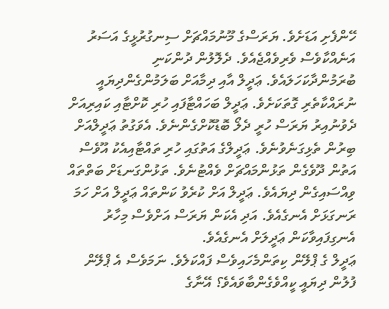ހޭންފެށި އަޑަށެވެ. ޔަރަސްގެ މޫނުމައްޗަށް ސިނގުރުޅީގެ އަސަރު އަނެއްކާވެސް ވެރިވެއްޖެއެވެ. ދެލޮލުން ދުންކަނި ބުރަމުންދާކަހަލައެވެ. ޢަދީލް އާއި ދިމާއަށް ބަލަމުންގެންދިޔައީ ނުރައްކާތެރި ގޮތަކަށެވެ. ޢަދީލް ބަހައްޓާފައި ހުރި ކޮށްޓާއި ކައިރިއަށް ދެވުނުއިރު ޔަރަސް ހުރީ ދެލޯ ބޮޑުކޮށްގެންނެވެ. އެވަގުތު ޢަދީލްއަށް ބިރުން ތެޅިގަނެވުނެވެ. ޢަދީލްގެ އަތުގައި ހުރި ތައްޓާއިއެކު އޫވެސް އަތުން ދޫވެގެން ތަޅުންމައްޗަށް ވެއްޓުނެވެ. ތަޅުންގަނޑަށް ބަތްތައް ވިއްސައިގެން ދިޔައެވެ. ޢަދީލް އަށް ކުރެވު ކަންތައް ޢަދީލް އަށް ހަމަ ރަނގަޅަށް އެނގެއެވެ. އަދި އެކަން ޔަރަސް އަށްވެސް މިހާރު އެނގިފައިވާކަން ޢަދީލަށް އެނގެއެވެ.
ޢަދީލް ގެ ޕްލޭން ކިތަންމެހައިވެސް ފައްކަލެވެ. ނަމަވެސް އެ ޕްލޭން ފުލުން ދިޔައީ ކީއްވެގެންބާވައެވެ؟ އޭނާގެ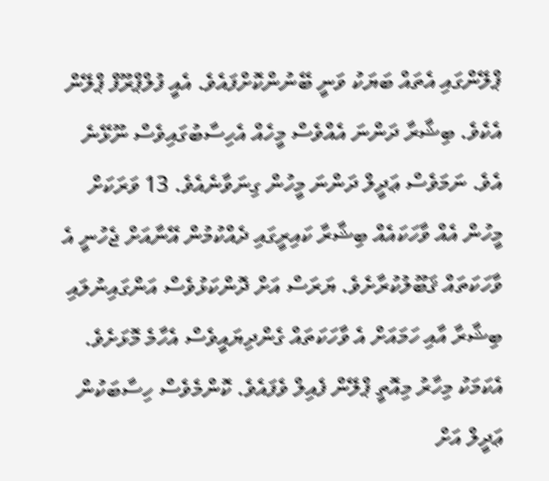ޕްލޭންގައި އެތައް ބަޔަކު ވަނީ ބޭނުންކޮށްފައެވެ. އެއީ ފުލްޕްރޫފް ޕްލޭން އެކެވެ. ބިޝާރާ ދަންނަ އެއްވެސް މީހެއް އެހިސާބުގައިވެސް ނޫޅޭނެ އެވެ. ނަމަވެސް ޢަދީލް ދަންނަ މީހުން ގިނަވާނެއެވެ. 13 ވަރަކަށް މީހުން އެއް ވާހަކައެއް ބިޝާރާ ކައިރީގައި ދެއްކުމުން އޭނާއަށް ޖެހުނީ އެ ވާހަކަތައް ޤަބޫލުކުރާށެވެ. ޔަރަސް އަށް ދޮންކަޅުވެސް އަންގައިނުލައި ބިޝާރާ އާއި ހަމައަށް އެ ވާހަކަތައް ގެންދިޔައީވެސް އެހާމެ މޮޅަށެވެ. އެކަމަކު މިހާރު މިއޮތީ ޕްލޭން ފެއިލް ވެފައެވެ. ކޮންމެވެސް ހިސާބަކުން ޢަދީލް އަށް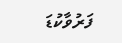ފަރުވާކުޑަ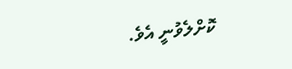ކޮށްލެވުނީ އެވެ.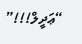“ޢަދީލް!!!”